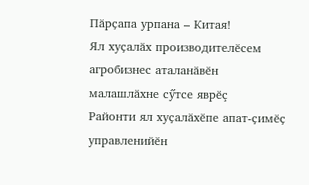Пӑрҫапа урпана – Китая!
Ял хуҫалӑх производителӗсем агробизнес аталанӑвӗн малашлӑхне сӳтсе яврӗç
Районти ял хуҫалӑхӗпе апат-ҫимӗҫ управленийӗн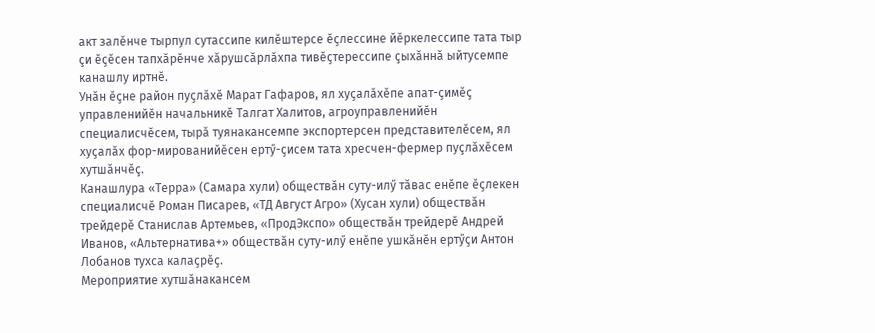акт залӗнче тырпул сутассипе килӗштерсе ӗҫлессине йӗркелессипе тата тыр çи ӗҫӗсен тапхӑрӗнче хӑрушсӑрлӑхпа тивӗҫтерессипе çыхăннă ыйтусемпе канашлу иртнӗ.
Унӑн ӗҫне район пуҫлӑхӗ Марат Гафаров, ял хуҫалӑхӗпе апат-ҫимӗҫ управленийӗн начальникӗ Талгат Халитов, агроуправленийӗн специалисчӗсем, тырӑ туянакансемпе экспортерсен представителӗсем, ял хуҫалӑх фор-мированийӗсен ертӳ-ҫисем тата хресчен-фермер пуçлăхӗсем хутшăнчӗç.
Канашлура «Терра» (Самара хули) обществăн суту-илӳ тăвас енӗпе ӗҫлекен специалисчӗ Роман Писарев, «ТД Август Агро» (Хусан хули) обществăн трейдерӗ Станислав Артемьев, «ПродЭкспо» обществăн трейдерӗ Андрей Иванов, «Альтернатива+» обществăн суту-илӳ енӗпе ушкӑнӗн ертӳҫи Антон Лобанов тухса калаҫрӗҫ.
Мероприятие хутшӑнакансем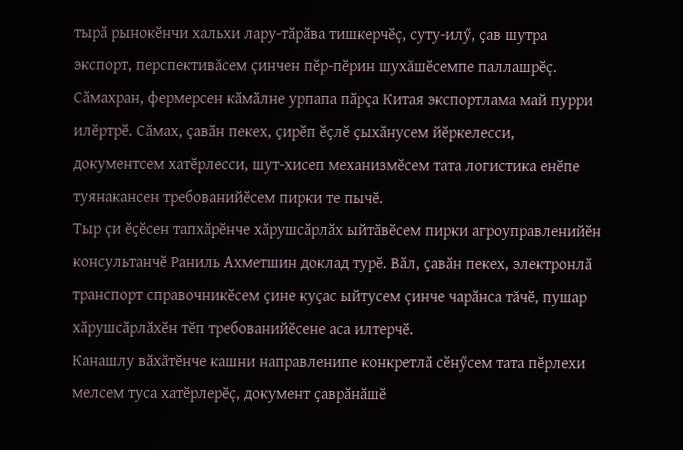тырӑ рынокӗнчи хальхи лару-тӑрӑва тишкерчӗç, суту-илӳ, ҫав шутра экспорт, перспективăсем çинчен пӗр-пӗрин шухăшӗсемпе паллашрӗç. Сӑмахран, фермерсен кӑмӑлне урпапа пӑрҫа Китая экспортлама май пурри илӗртрӗ. Сӑмах, ҫавӑн пекех, ҫирӗп ӗҫлӗ ҫыхӑнусем йӗркелесси, документсем хатӗрлесси, шут-хисеп механизмӗсем тата логистика енӗпе туянакансен требованийӗсем пирки те пычӗ.
Тыр çи ӗҫӗсен тапхӑрӗнче хӑрушсӑрлӑх ыйтӑвӗсем пирки агроуправленийӗн консультанчӗ Раниль Ахметшин доклад турӗ. Вӑл, ҫавӑн пекех, электронлӑ транспорт справочникӗсем ҫине куҫас ыйтусем çинче чарӑнса тăчӗ, пушар хӑрушсӑрлӑхӗн тӗп требованийӗсене аса илтерчӗ.
Канашлу вӑхӑтӗнче кашни направленипе конкретлӑ сӗнӳсем тата пӗрлехи мелсем туса хатӗрлерӗç, документ ҫаврӑнӑшӗ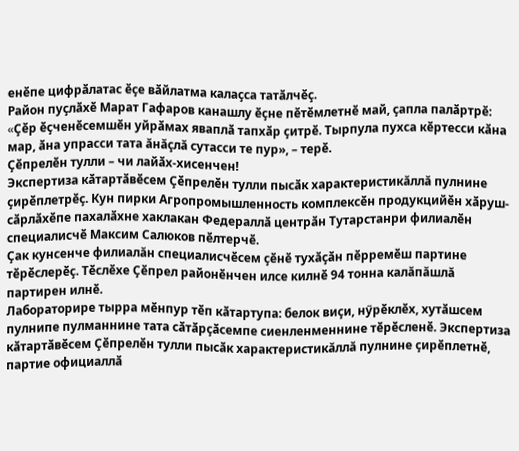енӗпе цифрӑлатас ӗҫе вӑйлатма калаҫса татӑлчӗç.
Район пуҫлӑхӗ Марат Гафаров канашлу ӗҫне пӗтӗмлетнӗ май, ҫапла палӑртрӗ: «Çӗр ӗҫченӗсемшӗн уйрӑмах яваплӑ тапхӑр ҫитрӗ. Тырпула пухса кӗртесси кӑна мар, ӑна упрасси тата ăнăçлă сутасси те пур», – терӗ.
Ҫӗпрелӗн тулли – чи лайӑх-хисенчен!
Экспертиза кӑтартӑвӗсем Çӗпрелӗн тулли пысӑк характеристикăллă пулнине ҫирӗплетрӗҫ. Кун пирки Агропромышленность комплексӗн продукцийӗн хӑруш-сӑрлӑхӗпе пахалӑхне хаклакан Федераллӑ центрӑн Тутарстанри филиалӗн специалисчӗ Максим Салюков пӗлтерчӗ.
Ҫак кунсенче филиалăн специалисчӗсем ҫӗнӗ тухӑҫӑн пӗрремӗш партине тӗрӗслерӗç. Тӗслӗхе Ҫӗпрел районӗнчен илсе килнӗ 94 тонна калăпăшлă партирен илнӗ.
Лабораторире тырра мӗнпур тӗп кӑтартупа: белок виҫи, нӳрӗклӗх, хутӑшсем пулнипе пулманнине тата сӑтӑрҫӑсемпе сиенленменнине тӗрӗсленӗ. Экспертиза кӑтартӑвӗсем Çӗпрелӗн тулли пысӑк характеристикăллă пулнине ҫирӗплетнӗ, партие официаллӑ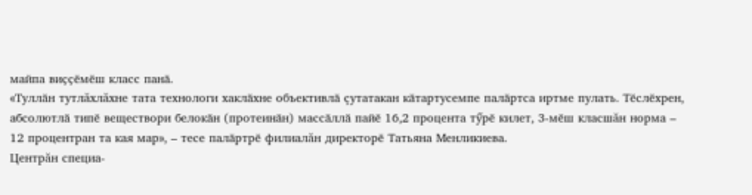майпа виҫҫӗмӗш класс панӑ.
«Туллӑн тутлăхлăхне тата технологи хаклӑхне объективлӑ çутатакан кӑтартусемпе палӑртса иртме пулать. Тӗслӗхрен, абсолютлӑ типӗ веществори белокӑн (протеинӑн) массӑллӑ пайӗ 16,2 процента тӳрӗ килет, 3-мӗш класшăн норма – 12 процентран та кая мар», – тесе палӑртрӗ филиалăн директорӗ Татьяна Менликиева.
Центрăн специа-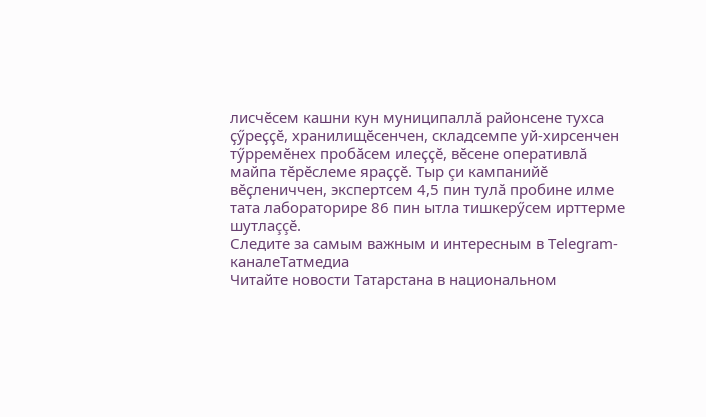лисчӗсем кашни кун муниципаллă районсене тухса ҫӳреҫҫӗ, хранилищӗсенчен, складсемпе уй-хирсенчен тӳрремӗнех пробӑсем илеҫҫӗ, вӗсене оперативлă майпа тӗрӗслеме яраҫҫӗ. Тыр çи кампанийӗ вӗҫлениччен, экспертсем 4,5 пин тулӑ пробине илме тата лабораторире 86 пин ытла тишкерӳсем ирттерме шутлаççӗ.
Следите за самым важным и интересным в Telegram-каналеТатмедиа
Читайте новости Татарстана в национальном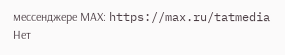мессенджере MАХ: https://max.ru/tatmedia
Нет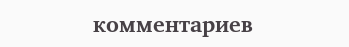комментариев